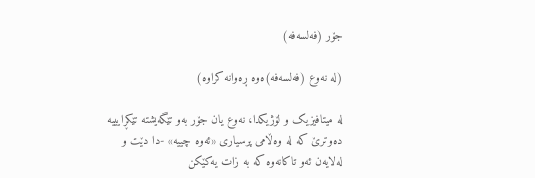جۆر (فەلسەفە)

(لە نەوع (فەلسەفە)ەوە ڕەوانە کراوە)

لە میتافیزیک و لۆژیکدا، نەوع یان جۆر بەو تێگەیشتە تێکڕایییە دەوترێ کە لە وەڵامی پرسیاری «ئەوە چییە» -دا دێت و لەلایەن ئەو تاکانەوە کە بە زات یەکێکن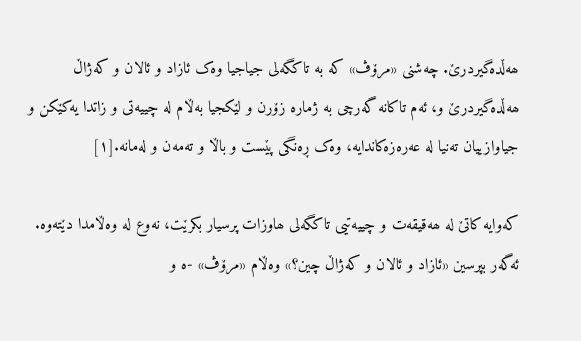ھەڵدەگیردرێ. چەشنی «مرۆڤ» کە بە تاکگەلی جیاجیا وەک ئازاد و ئالان و کەژاڵ ھەڵدەگیردرێ و، ئەم تاکانە گەرچی بە ژمارە زۆرن و لێکجیا بەڵام لە چییەتی و زاتدا یەکێکن و جیاوازییان تەنیا لە عەرەزەکاندایە، وەک ڕەنگی پێست و باڵا و تەمەن و لەمانە.[١]

کەوایە کاتێ لە ھەقیقەت و چییەتیی تاکگەلی ھاوزات پرسیار بکرێت، نەوع لە وەڵامدا دێتەوە. ئەگەر بپرسین «ئازاد و ئالان و کەژاڵ چین؟» وەڵام «مرۆڤ» -ە و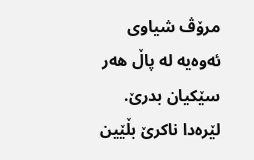مرۆڤ شیاوی ئەوەیە لە پاڵ ھەر سێکیان بدرێ. لێرەدا ناکرێ بڵێین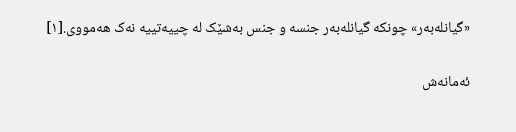«گیانلەبەر» چونکە گیانلەبەر جنسە و جنس بەشێک لە چییەتییە نەک ھەمووی.[١]

ئەمانەش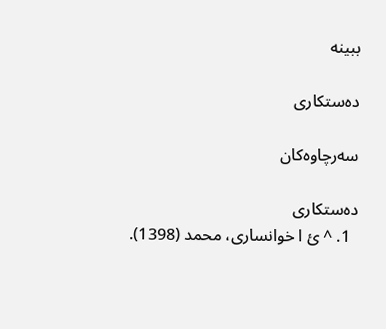ببینە

دەستکاری

سەرچاوەکان

دەستکاری
  1. ^ ئ ا خوانساری، محمد (1398).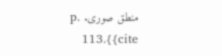منطق صوری. p. 113.{{cite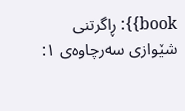book}}: ڕاگرتنی شێوازی سەرچاوەی ١: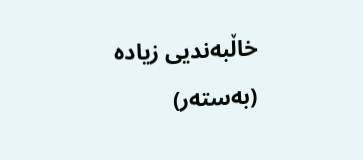خاڵبەندیی زیادە (بەستەر)